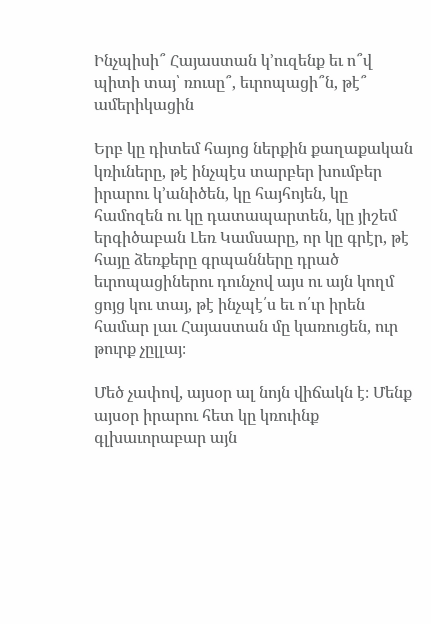Ինչպիսի՞ Հայաստան կ’ուզենք եւ ո՞վ պիտի տայ՝ ռուսը՞, եւրոպացի՞ն, թէ՞ ամերիկացին

Երբ կը դիտեմ հայոց ներքին քաղաքական կռիւները, թէ ինչպէս տարբեր խումբեր իրարու կ’անիծեն, կը հայհոյեն, կը համոզեն ու կը դատապարտեն, կը յիշեմ երգիծաբան Լեռ Կամսարը, որ կը գրէր, թէ հայը ձեռքերը գրպանները դրած եւրոպացիներու դունչով այս ու այն կողմ ցոյց կու տայ, թէ ինչպէ՛ս եւ ո՛ւր իրեն համար լաւ Հայաստան մը կառուցեն, ուր թուրք չըլլայ։

Մեծ չափով, այսօր ալ նոյն վիճակն է։ Մենք այսօր իրարու հետ կը կռուինք գլխաւորաբար այն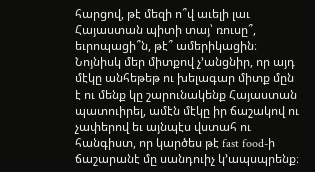հարցով, թէ մեզի ո՞վ աւելի լաւ Հայաստան պիտի տայ՝ ռուսը՞, եւրոպացի՞ն, թէ՞ ամերիկացին։ Նոյնիսկ մեր միտքով չ’անցնիր, որ այդ մէկը անհեթեթ ու խելագար միտք մըն է ու մենք կը շարունակենք Հայաստան պատուիրել, ամէն մէկը իր ճաշակով ու չափերով եւ այնպէս վստահ ու հանգիստ, որ կարծես թէ fast food-ի ճաշարանէ մը սանդուիչ կ’ապսպրենք։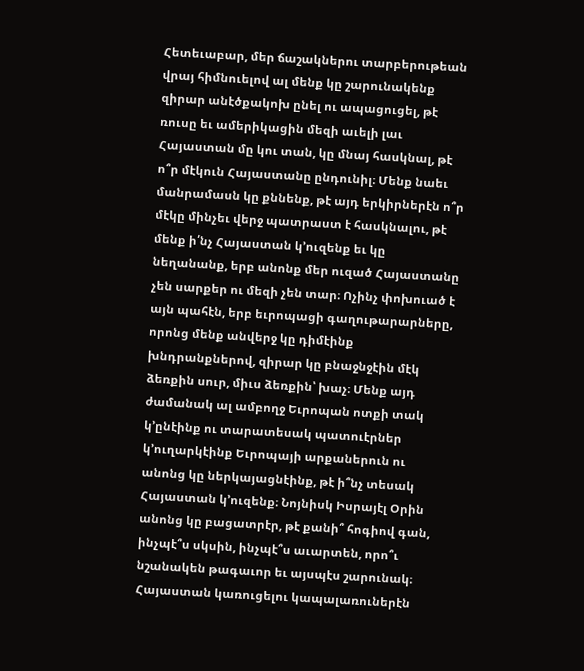Հետեւաբար, մեր ճաշակներու տարբերութեան վրայ հիմնուելով ալ մենք կը շարունակենք զիրար անէծքակոխ ընել ու ապացուցել, թէ ռուսը եւ ամերիկացին մեզի աւելի լաւ Հայաստան մը կու տան, կը մնայ հասկնալ, թէ ո՞ր մէկուն Հայաստանը ընդունիլ։ Մենք նաեւ մանրամասն կը քննենք, թէ այդ երկիրներէն ո՞ր մէկը մինչեւ վերջ պատրաստ է հասկնալու, թէ մենք ի՛նչ Հայաստան կ’ուզենք եւ կը նեղանանք, երբ անոնք մեր ուզած Հայաստանը չեն սարքեր ու մեզի չեն տար։ Ոչինչ փոխուած է այն պահէն, երբ եւրոպացի գաղութարարները, որոնց մենք անվերջ կը դիմէինք խնդրանքներով, զիրար կը բնաջնջէին մէկ ձեռքին սուր, միւս ձեռքին՝ խաչ։ Մենք այդ ժամանակ ալ ամբողջ Եւրոպան ոտքի տակ կ’ընէինք ու տարատեսակ պատուէրներ կ’ուղարկէինք Եւրոպայի արքաներուն ու անոնց կը ներկայացնէինք, թէ ի՞նչ տեսակ Հայաստան կ’ուզենք։ Նոյնիսկ Իսրայէլ Օրին անոնց կը բացատրէր, թէ քանի՞ հոգիով գան, ինչպէ՞ս սկսին, ինչպէ՞ս աւարտեն, որո՞ւ նշանակեն թագաւոր եւ այսպէս շարունակ։ Հայաստան կառուցելու կապալառուներէն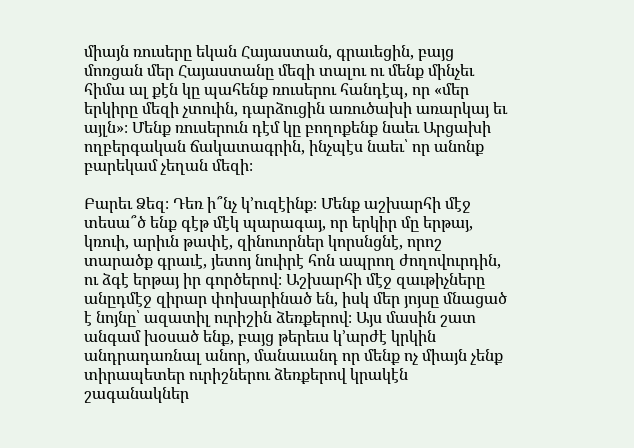միայն ռուսերը եկան Հայաստան, գրաւեցին, բայց մոռցան մեր Հայաստանը մեզի տալու ու մենք մինչեւ հիմա ալ քէն կը պահենք ռուսերու հանդէպ, որ «մեր երկիրը մեզի չտուին, դարձուցին առուծախի առարկայ եւ այլն»։ Մենք ռուսերուն դէմ կը բողոքենք նաեւ Արցախի ողբերգական ճակատագրին, ինչպէս նաեւ՝ որ անոնք բարեկամ չեղան մեզի։

Բարեւ Ձեզ։ Դեռ ի՞նչ կ’ուզէինք։ Մենք աշխարհի մէջ տեսա՞ծ ենք գէթ մէկ պարագայ, որ երկիր մը երթայ, կռուի, արիւն թափէ, զինուորներ կորսնցնէ, որոշ տարածք գրաւէ, յետոյ նուիրէ հոն ապրող ժողովուրդին, ու ձգէ երթայ իր գործերով։ Աշխարհի մէջ զաւթիչները անըդմէջ զիրար փոխարինած են, իսկ մեր յոյսը մնացած է նոյնը՝ ազատիլ ուրիշին ձեռքերով։ Այս մասին շատ անգամ խօսած ենք, բայց թերեւս կ’արժէ կրկին անդրադառնալ անոր, մանաւանդ որ մենք ոչ միայն չենք տիրապետեր ուրիշներու ձեռքերով կրակէն շագանակներ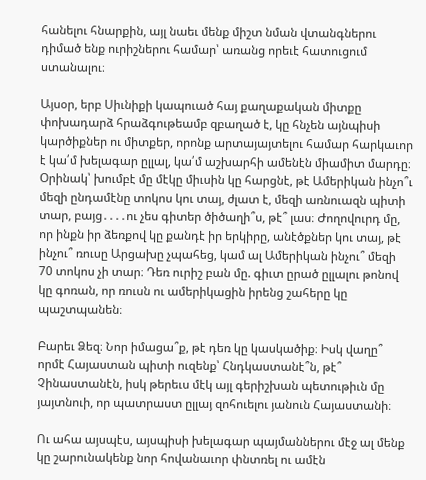հանելու հնարքին, այլ նաեւ մենք միշտ նման վտանգներու դիմած ենք ուրիշներու համար՝ առանց որեւէ հատուցում ստանալու։

Այսօր, երբ Սիւնիքի կապուած հայ քաղաքական միտքը փոխադարձ հրաձգութեամբ զբաղած է, կը հնչեն այնպիսի կարծիքներ ու միտքեր, որոնք արտայայտելու համար հարկաւոր է կա՛մ խելագար ըլլալ, կա՛մ աշխարհի ամենէն միամիտ մարդը։ Օրինակ՝ խումբէ մը մէկը միւսին կը հարցնէ, թէ Ամերիկան ինչո՞ւ մեզի ընդամէնը տոկոս կու տայ, ժլատ է, մեզի առնուազն պիտի տար, բայց․․․․ու չես գիտեր ծիծաղի՞ս, թէ՞ լաս։ Ժողովուրդ մը, որ ինքն իր ձեռքով կը քանդէ իր երկիրը, անէծքներ կու տայ, թէ ինչու՞ ռուսը Արցախը չպահեց, կամ ալ Ամերիկան ինչու՞ մեզի 70 տոկոս չի տար։ Դեռ ուրիշ բան մը. գիւտ ըրած ըլլալու թոնով կը գոռան, որ ռուսն ու ամերիկացին իրենց շահերը կը պաշտպանեն։

Բարեւ Ձեզ։ Նոր իմացա՞ք, թէ դեռ կը կասկածիք։ Իսկ վաղը՞ որմէ Հայաստան պիտի ուզենք՝ Հնդկաստանէ՞ն, թէ՞ Չինաստանէն, իսկ թերեւս մէկ այլ գերիշխան պետութիւն մը յայտնուի, որ պատրաստ ըլլայ զոհուելու յանուն Հայաստանի։

Ու ահա այսպէս, այսպիսի խելագար պայմաններու մէջ ալ մենք կը շարունակենք նոր հովանաւոր փնտռել ու ամէն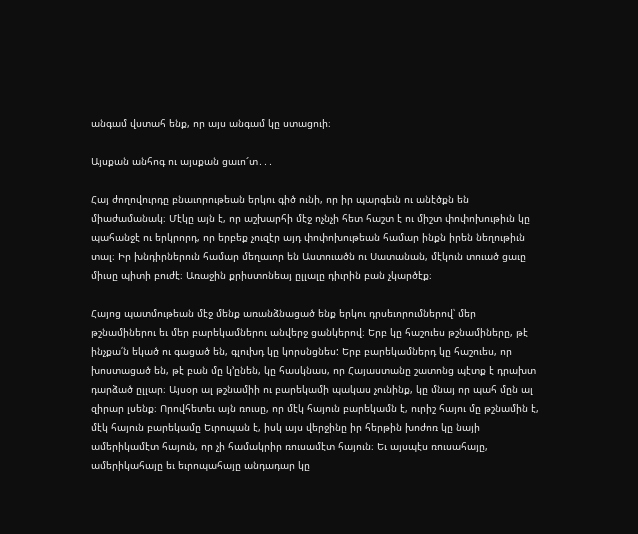անգամ վստահ ենք, որ այս անգամ կը ստացուի։

Այսքան անհոգ ու այսքան ցաւո՜տ․․․

Հայ ժողովուրդը բնաւորութեան երկու գիծ ունի, որ իր պարգեւն ու անէծքն են միաժամանակ։ Մէկը այն է, որ աշխարհի մէջ ոչնչի հետ հաշտ է ու միշտ փոփոխութիւն կը պահանջէ ու երկրորդ, որ երբեք չուզէր այդ փոփոխութեան համար ինքն իրեն նեղութիւն տալ։ Իր խնդիրներուն համար մեղաւոր են Աստուածն ու Սատանան, մէկուն տուած ցաւը միւսը պիտի բուժէ։ Առաջին քրիստոնեայ ըլլալը դիւրին բան չկարծէք։

Հայոց պատմութեան մէջ մենք առանձնացած ենք երկու դրսեւորումներով՝ մեր թշնամիներու եւ մեր բարեկամներու անվերջ ցանկերով։ Երբ կը հաշուես թշնամիները, թէ ինչքա՛ն եկած ու գացած են, գլուխդ կը կորսնցնես: Երբ բարեկամներդ կը հաշուես, որ խոստացած են, թէ բան մը կ’ընեն, կը հասկնաս, որ Հայաստանը շատոնց պէտք է դրախտ դարձած ըլլար։ Այսօր ալ թշնամիի ու բարեկամի պակաս չունինք, կը մնայ որ պահ մըն ալ զիրար լսենք։ Որովհետեւ այն ռուսը, որ մէկ հայուն բարեկամն է, ուրիշ հայու մը թշնամին է, մէկ հայուն բարեկամը Եւրոպան է, իսկ այս վերջինը իր հերթին խոժոռ կը նայի ամերիկամէտ հայուն, որ չի համակրիր ռուսամէտ հայուն։ Եւ այսպէս ռուսահայը, ամերիկահայը եւ եւրոպահայը անդադար կը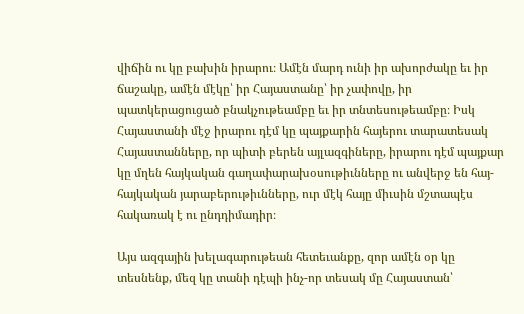վիճին ու կը բախին իրարու։ Ամէն մարդ ունի իր ախորժակը եւ իր ճաշակը, ամէն մէկը՝ իր Հայաստանը՝ իր չափովը, իր պատկերացուցած բնակչութեամբը եւ իր տնտեսութեամբը։ Իսկ Հայաստանի մէջ իրարու դէմ կը պայքարին հայերու տարատեսակ Հայաստանները, որ պիտի բերեն այլազգիները, իրարու դէմ պայքար կը մղեն հայկական գաղափարախօսութիւնները ու անվերջ են հայ-հայկական յարաբերութիւնները, ուր մէկ հայը միւսին մշտապէս հակառակ է ու ընդդիմադիր։

Այս ազգային խելագարութեան հետեւանքը, զոր ամէն օր կը տեսնենք, մեզ կը տանի դէպի ինչ-որ տեսակ մը Հայաստան՝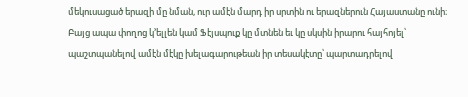մեկուսացած երազի մը նման, ուր ամէն մարդ իր սրտին ու երազներուն Հայաստանը ունի։ Բայց ապա փողոց կ’ելլեն կամ Ֆէյսպուք կը մտնեն եւ կը սկսին իրարու հայհոյել՝ պաշտպանելով ամէն մէկը խելագարութեան իր տեսակէտը՝ պարտադրելով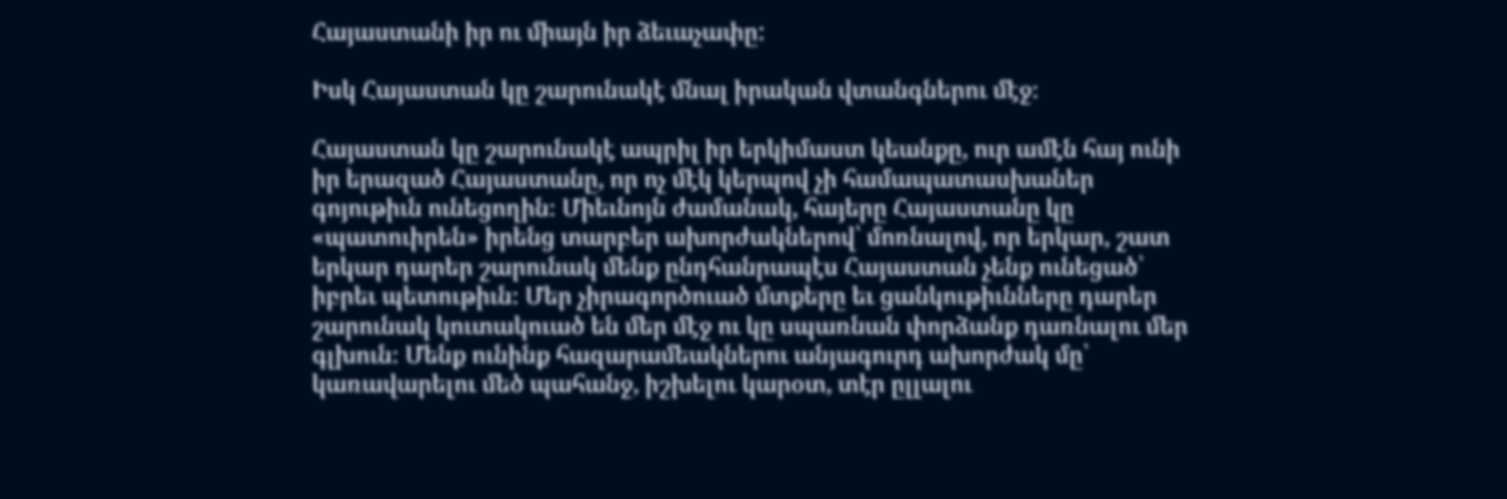Հայաստանի իր ու միայն իր ձեւաչափը:

Իսկ Հայաստան կը շարունակէ մնալ իրական վտանգներու մէջ։

Հայաստան կը շարունակէ ապրիլ իր երկիմաստ կեանքը, ուր ամէն հայ ունի իր երազած Հայաստանը, որ ոչ մէկ կերպով չի համապատասխաներ գոյութիւն ունեցողին։ Միեւնոյն ժամանակ, հայերը Հայաստանը կը «պատուիրեն» իրենց տարբեր ախորժակներով՝ մոռնալով, որ երկար, շատ երկար դարեր շարունակ մենք ընդհանրապէս Հայաստան չենք ունեցած՝ իբրեւ պետութիւն։ Մեր չիրագործուած մտքերը եւ ցանկութիւնները դարեր շարունակ կուտակուած են մեր մէջ ու կը սպառնան փորձանք դառնալու մեր գլխուն։ Մենք ունինք հազարամեակներու անյագուրդ ախորժակ մը՝ կառավարելու մեծ պահանջ, իշխելու կարօտ, տէր ըլլալու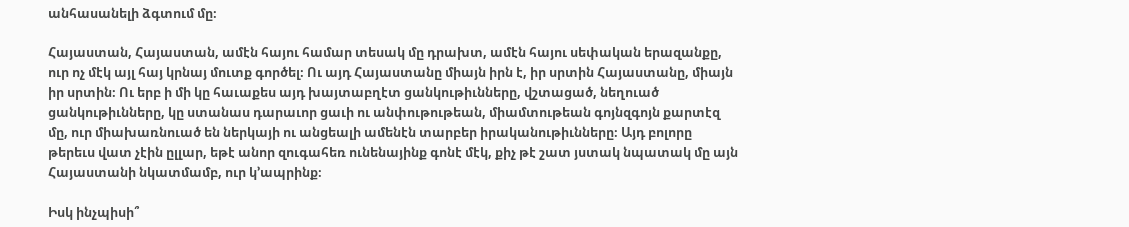անհասանելի ձգտում մը։

Հայաստան, Հայաստան, ամէն հայու համար տեսակ մը դրախտ, ամէն հայու սեփական երազանքը, ուր ոչ մէկ այլ հայ կրնայ մուտք գործել։ Ու այդ Հայաստանը միայն իրն է, իր սրտին Հայաստանը, միայն իր սրտին։ Ու երբ ի մի կը հաւաքես այդ խայտաբղէտ ցանկութիւնները, վշտացած, նեղուած ցանկութիւնները, կը ստանաս դարաւոր ցաւի ու անփութութեան, միամտութեան գոյնզգոյն քարտէզ մը, ուր միախառնուած են ներկայի ու անցեալի ամենէն տարբեր իրականութիւնները։ Այդ բոլորը թերեւս վատ չէին ըլլար, եթէ անոր զուգահեռ ունենայինք գոնէ մէկ, քիչ թէ շատ յստակ նպատակ մը այն Հայաստանի նկատմամբ, ուր կ’ապրինք։

Իսկ ինչպիսի՞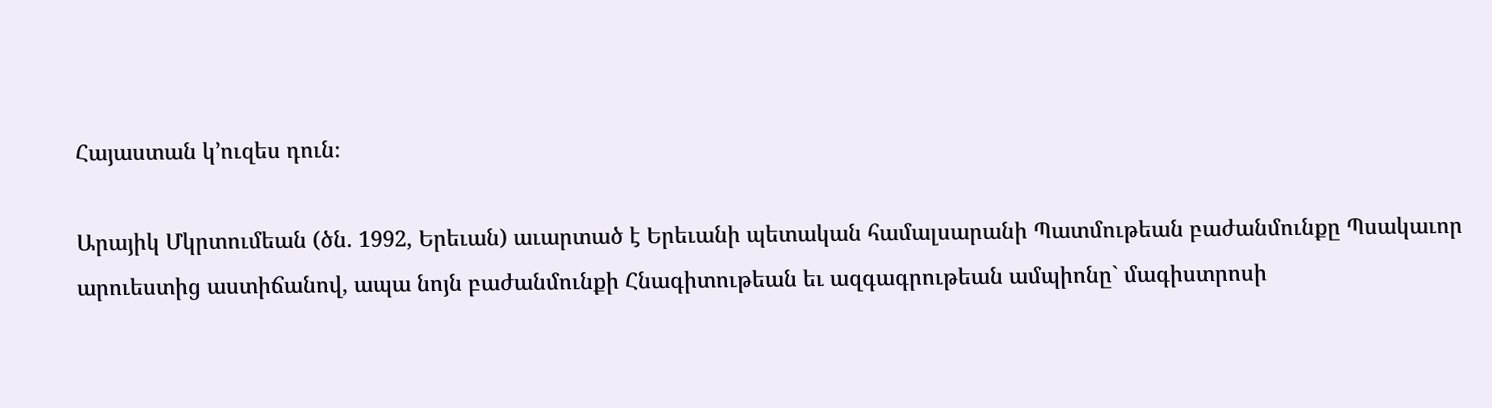Հայաստան կ’ուզես դուն։

Արայիկ Մկրտումեան (ծն. 1992, Երեւան) աւարտած է Երեւանի պետական համալսարանի Պատմութեան բաժանմունքը Պսակաւոր արուեստից աստիճանով, ապա նոյն բաժանմունքի Հնագիտութեան եւ ազգագրութեան ամպիոնը` մագիստրոսի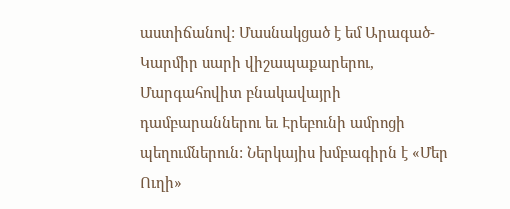աստիճանով: Մասնակցած է եմ Արագած-Կարմիր սարի վիշապաքարերու, Մարգահովիտ բնակավայրի դամբարաններու եւ Էրեբունի ամրոցի պեղումներուն: Ներկայիս խմբագիրն է «Մեր Ուղի»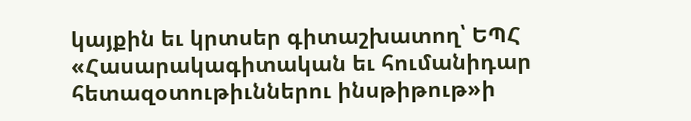կայքին եւ կրտսեր գիտաշխատող՝ ԵՊՀ «Հասարակագիտական եւ հումանիդար հետազօտութիւններու ինսթիթութ»ի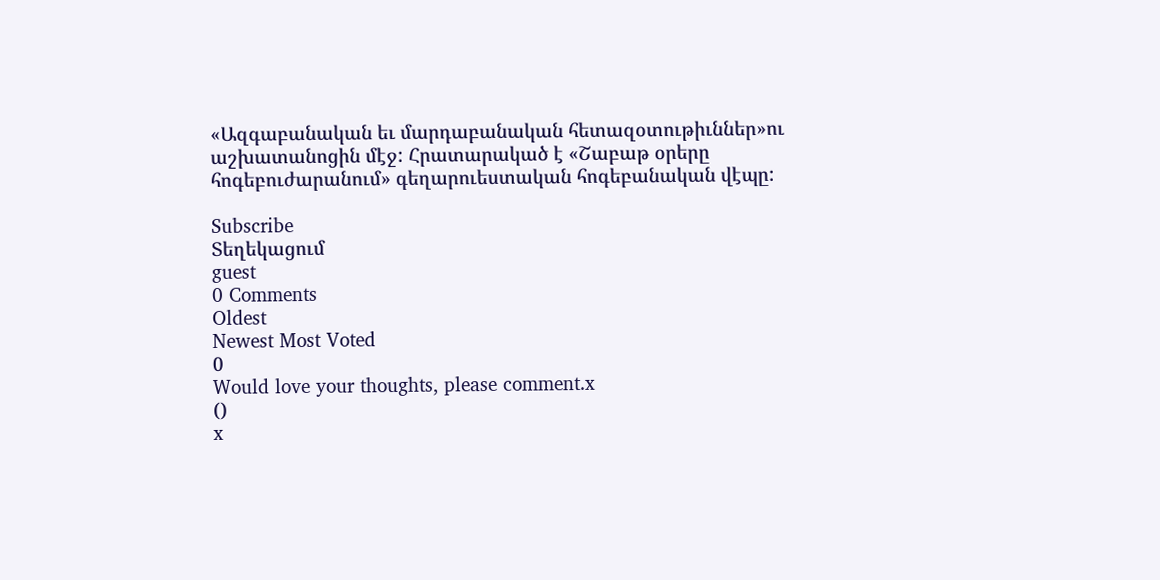«Ազգաբանական եւ մարդաբանական հետազօտութիւններ»ու աշխատանոցին մէջ: Հրատարակած է «Շաբաթ օրերը հոգեբուժարանում» գեղարուեստական հոգեբանական վէպը:

Subscribe
Տեղեկացում
guest
0 Comments
Oldest
Newest Most Voted
0
Would love your thoughts, please comment.x
()
x